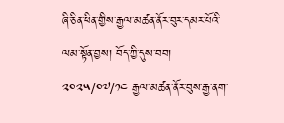ཞི་ཅིན་ཕིན་གྱིས་རྒྱལ་མཚན་ནོར་བུར་དམར་པོའི་ལམ་སྟོན་བྱས། བོད་ཀྱི་དུས་བབ། ༢༠༢༥/༠༧/༡༤ རྒྱལ་མཚན་ནོར་བུས་རྒྱ་ནག་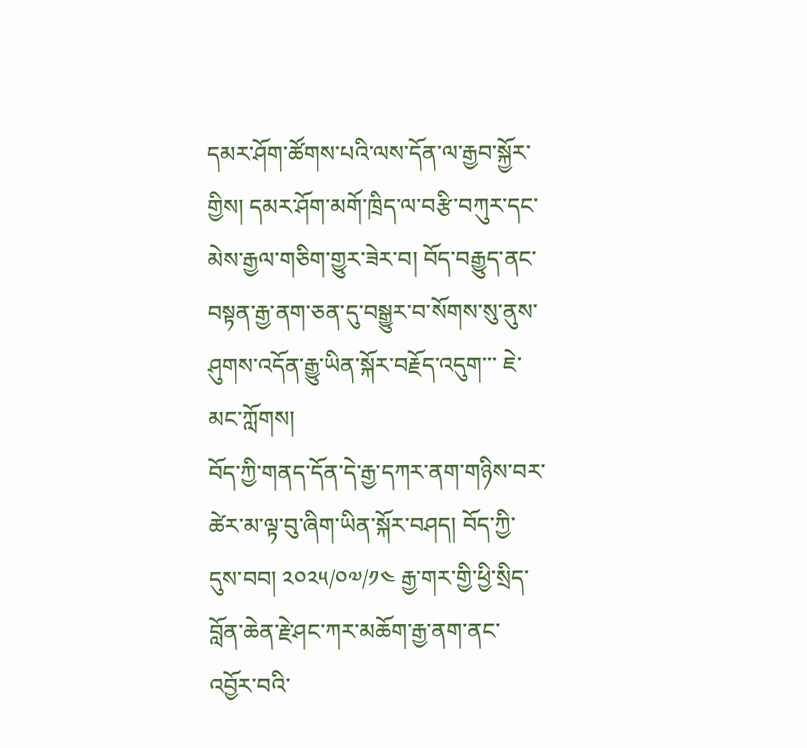དམར་ཤོག་ཚོགས་པའི་ལས་དོན་ལ་རྒྱབ་སྐྱོར་གྱིས། དམར་ཤོག་མགོ་ཁྲིད་ལ་བརྩི་བཀུར་དང་མེས་རྒྱལ་གཅིག་གྱུར་ཟེར་བ། བོད་བརྒྱུད་ནང་བསྟན་རྒྱ་ནག་ཅན་དུ་བསྒྱུར་བ་སོགས་སུ་ནུས་ཤུགས་འདོན་རྒྱུ་ཡིན་སྐོར་བརྗོད་འདུག་་་ ཇེ་མང་ཀློགས།
བོད་ཀྱི་གནད་དོན་དེ་རྒྱ་དཀར་ནག་གཉིས་བར་ཚེར་མ་ལྟ་བུ་ཞིག་ཡིན་སྐོར་བཤད། བོད་ཀྱི་དུས་བབ། ༢༠༢༥/༠༧/༡༤ རྒྱ་གར་གྱི་ཕྱི་སྲིད་བློན་ཆེན་རྗེ་ཤང་ཀར་མཆོག་རྒྱ་ནག་ནང་འབྱོར་བའི་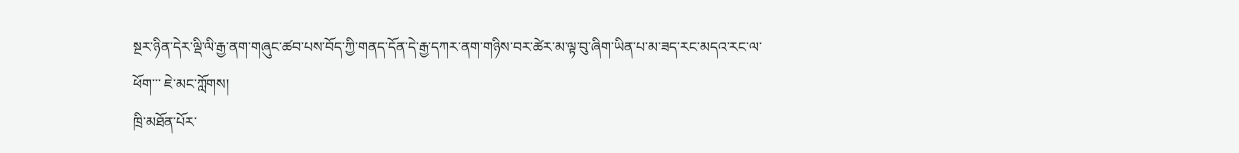སྔར་ཉིན་དེར་ལྡི་ལི་རྒྱ་ནག་གཞུང་ཚབ་པས་བོད་ཀྱི་གནད་དོན་དེ་རྒྱ་དཀར་ནག་གཉིས་བར་ཚེར་མ་ལྟ་བུ་ཞིག་ཡིན་པ་མ་ཟད་རང་མདའ་རང་ལ་ཕོག་་་ ཇེ་མང་ཀློགས།
ཁྲི་མཐོན་པོར་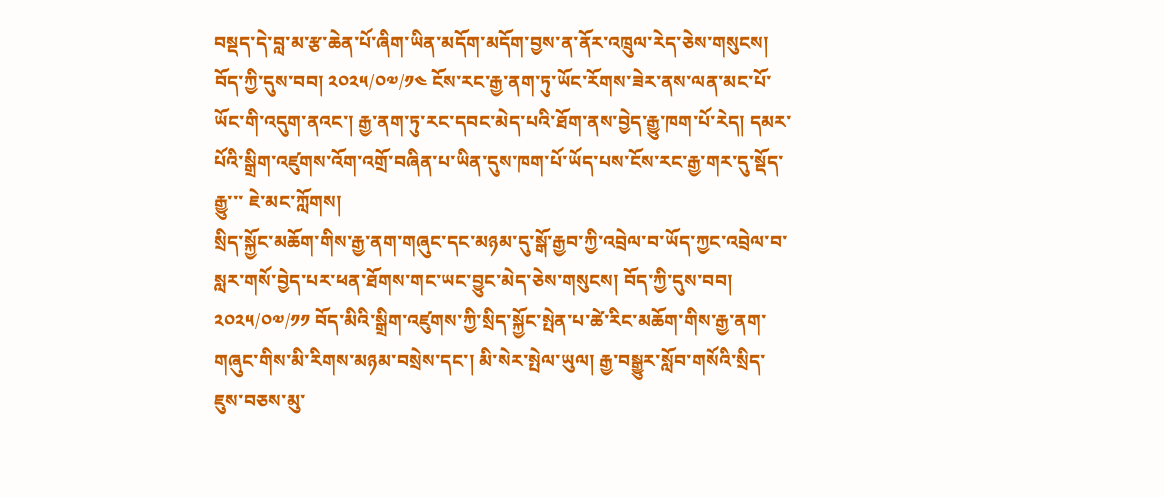བསྡད་དེ་བླ་མ་རྩ་ཆེན་པོ་ཞིག་ཡིན་མདོག་མདོག་བྱས་ན་ནོར་འཁྲུལ་རེད་ཅེས་གསུངས། བོད་ཀྱི་དུས་བབ། ༢༠༢༥/༠༧/༡༤ ངོས་རང་རྒྱ་ནག་ཏུ་ཡོང་རོགས་ཟེར་ནས་ལན་མང་པོ་ཡོང་གི་འདུག་ནའང་། རྒྱ་ནག་ཏུ་རང་དབང་མེད་པའི་ཐོག་ནས་བྱེད་རྒྱུ་ཁག་པོ་རེད། དམར་པོའི་སྒྲིག་འཛུགས་འོག་འགྲོ་བཞིན་པ་ཡིན་དུས་ཁག་པོ་ཡོད་པས་ངོས་རང་རྒྱ་གར་དུ་སྡོད་རྒྱུ་་་ ཇེ་མང་ཀློགས།
སྲིད་སྐྱོང་མཆོག་གིས་རྒྱ་ནག་གཞུང་དང་མཉམ་དུ་སྒོ་རྒྱབ་ཀྱི་འབྲེལ་བ་ཡོད་ཀྱང་འབྲེལ་བ་སླར་གསོ་བྱེད་པར་ཕན་ཐོགས་གང་ཡང་བྱུང་མེད་ཅེས་གསུངས། བོད་ཀྱི་དུས་བབ། ༢༠༢༥/༠༧/༡༡ བོད་མིའི་སྒྲིག་འཛུགས་ཀྱི་སྲིད་སྐྱོང་སྤེན་པ་ཚེ་རིང་མཆོག་གིས་རྒྱ་ནག་གཞུང་གིས་མི་རིགས་མཉམ་བསྲེས་དང་། མི་སེར་སྤེལ་ཡུལ། རྒྱ་བསྒྱུར་སློབ་གསོའི་སྲིད་ཇུས་བཅས་མུ་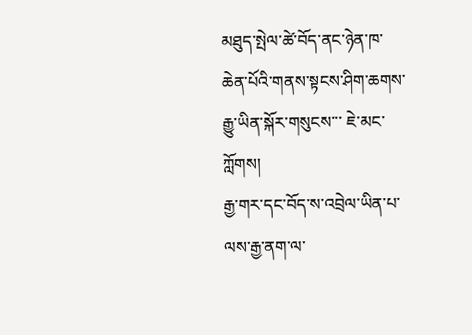མཐུད་སྤེལ་ཚེ་བོད་ནང་ཉེན་ཁ་ཆེན་པོའི་གནས་སྟངས་ཤིག་ཆགས་རྒྱུ་ཡིན་སྐོར་གསུངས་་་ ཇེ་མང་ཀློགས།
རྒྱ་གར་དང་བོད་ས་འབྲེལ་ཡིན་པ་ལས་རྒྱ་ནག་ལ་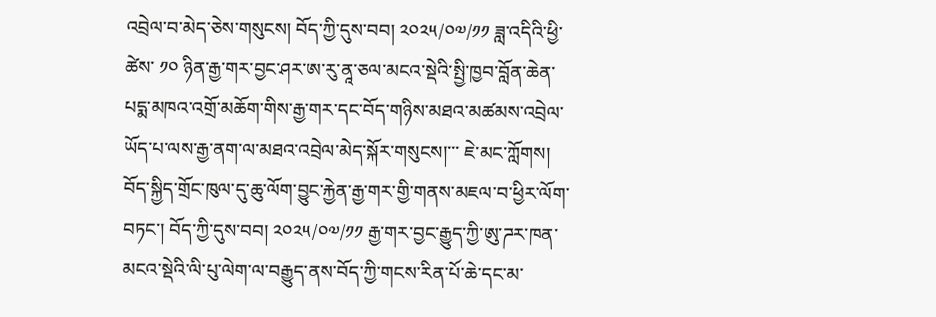འབྲེལ་བ་མེད་ཅེས་གསུངས། བོད་ཀྱི་དུས་བབ། ༢༠༢༥/༠༧/༡༡ ཟླ་འདིའི་ཕྱི་ཚེས་ ༡༠ ཉིན་རྒྱ་གར་བྱང་ཤར་ཨ་རུ་ནཱ་ཅལ་མངའ་སྡེའི་སྤྱི་ཁྱབ་བློན་ཆེན་པདྨ་མཁའ་འགྲོ་མཆོག་གིས་རྒྱ་གར་དང་བོད་གཉིས་མཐའ་མཚམས་འབྲེལ་ཡོད་པ་ལས་རྒྱ་ནག་ལ་མཐའ་འབྲེལ་མེད་སྐོར་གསུངས།་་་ ཇེ་མང་ཀློགས།
བོད་སྐྱིད་གྲོང་ཁུལ་དུ་ཆུ་ལོག་བྱུང་རྐྱེན་རྒྱ་གར་གྱི་གནས་མཇལ་བ་ཕྱིར་ལོག་བཏང་། བོད་ཀྱི་དུས་བབ། ༢༠༢༥/༠༧/༡༡ རྒྱ་གར་བྱང་རྒྱུད་ཀྱི་ཨུ་ཌར་ཁན་མངའ་སྡེའི་ལི་པུ་ལེག་ལ་བརྒྱུད་ནས་བོད་ཀྱི་གངས་རིན་པོ་ཆེ་དང་མ་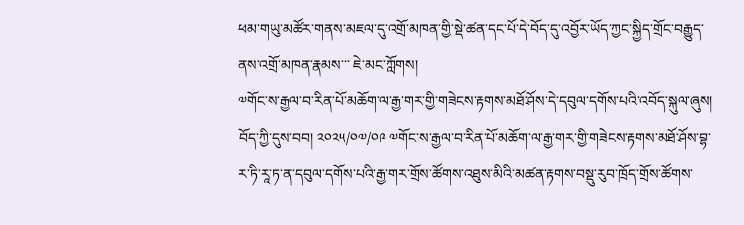ཕམ་གཡུ་མཚོར་གནས་མཇལ་དུ་འགྲོ་མཁན་གྱི་སྡེ་ཚན་དང་པོ་དེ་བོད་དུ་འབྱོར་ཡོད་ཀྱང་སྐྱིད་གྲོང་བརྒྱུད་ནས་འགྲོ་མཁན་རྣམས་་་ ཇེ་མང་ཀློགས།
༧གོང་ས་རྒྱལ་བ་རིན་པོ་མཆོག་ལ་རྒྱ་གར་གྱི་གཟེངས་རྟགས་མཐོ་ཤོས་དེ་དབུལ་དགོས་པའི་འབོད་སྐུལ་ཞུས། བོད་ཀྱི་དུས་བབ། ༢༠༢༥/༠༧/༠༩ ༧གོང་ས་རྒྱལ་བ་རིན་པོ་མཆོག་ལ་རྒྱ་གར་གྱི་གཟེངས་རྟགས་མཐོ་ཤོས་བྷ་ར་ཏི་རཱ་ཏ་ན་དབུལ་དགོས་པའི་རྒྱ་གར་གྲོས་ཚོགས་འཐུས་མིའི་མཚན་རྟགས་བསྡུ་རུབ་ཁྲོད་གྲོས་ཚོགས་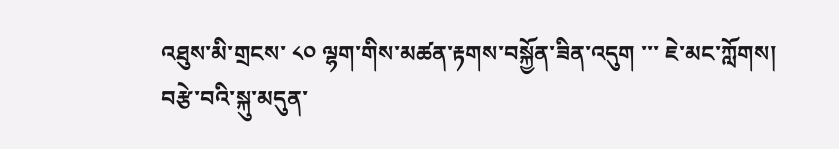འཐུས་མི་གྲངས་ ༨༠ ལྷག་གིས་མཚན་རྟགས་བསྐྱོན་ཟིན་འདུག ་་་ ཇེ་མང་ཀློགས།
བརྩེ་བའི་སྐུ་མདུན་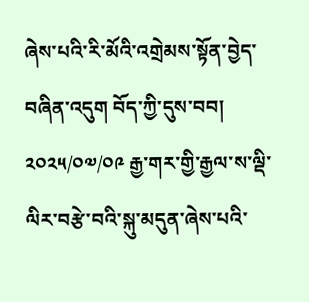ཞེས་པའི་རི་མོའི་འགྲེམས་སྟོན་བྱེད་བཞིན་འདུག བོད་ཀྱི་དུས་བབ། ༢༠༢༥/༠༧/༠༩ རྒྱ་གར་གྱི་རྒྱལ་ས་ལྡི་ལིར་བརྩེ་བའི་སྐུ་མདུན་ཞེས་པའི་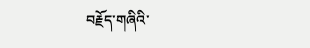བརྗོད་གཞིའི་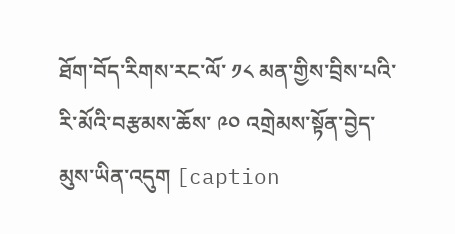ཐོག་བོད་རིགས་རང་ལོ་ ༡༨ མན་གྱིས་བྲིས་པའི་རི་མོའི་བརྩམས་ཆོས་ ༩༠ འགྲེམས་སྟོན་བྱེད་མུས་ཡིན་འདུག [caption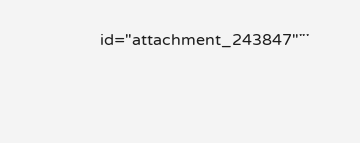id="attachment_243847"་་་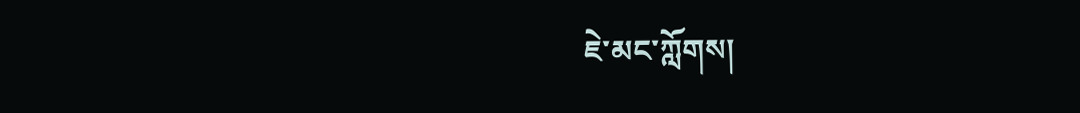ཇེ་མང་ཀློགས།